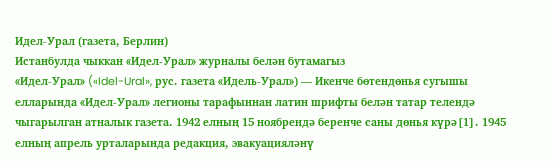Идел-Урал (газета, Берлин)
Истанбулда чыккан «Идел-Урал» журналы белән бутамагыз
«Идел-Урал» («Idel-Ural», рус. газета «Идель-Урал») — Икенче бөтендөнья сугышы елларында «Идел-Урал» легионы тарафыннан латин шрифты белән татар телендә чыгарылган атналык газета. 1942 елның 15 ноябрендә беренче саны дөнья күрә[1]. 1945 елның апрель урталарында редакция, эвакуацияләнү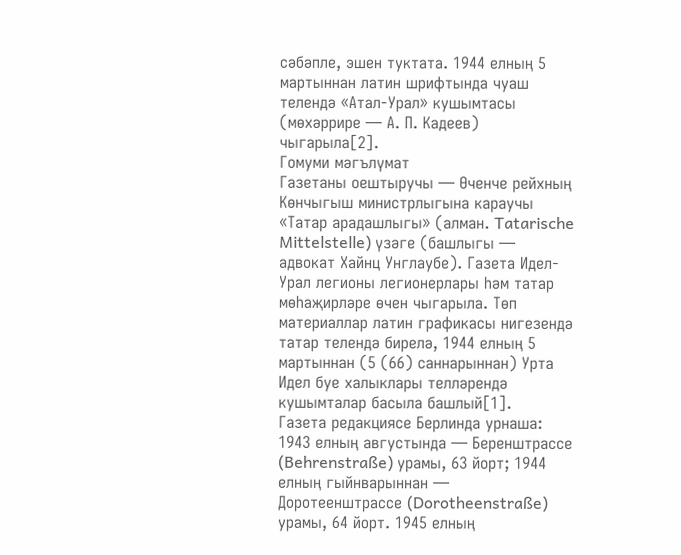сәбәпле, эшен туктата. 1944 елның 5 мартыннан латин шрифтында чуаш телендә «Атал-Урал» кушымтасы (мөхәррире — А. П. Кадеев) чыгарыла[2].
Гомуми мәгълүмат
Газетаны оештыручы — Өченче рейхның Көнчыгыш министрлыгына караучы «Татар арадашлыгы» (алман. Tatarische Mittelstelle) үзәге (башлыгы — адвокат Хайнц Унглаубе). Газета Идел-Урал легионы легионерлары һәм татар мөһаҗирләре өчен чыгарыла. Төп материаллар латин графикасы нигезендә татар телендә бирелә, 1944 елның 5 мартыннан (5 (66) саннарыннан) Урта Идел буе халыклары телләрендә кушымталар басыла башлый[1].
Газета редакциясе Берлинда урнаша: 1943 елның августында — Беренштрассе (Behrenstraße) урамы, 63 йорт; 1944 елның гыйнварыннан — Доротеенштрассе (Dorotheenstraße) урамы, 64 йорт. 1945 елның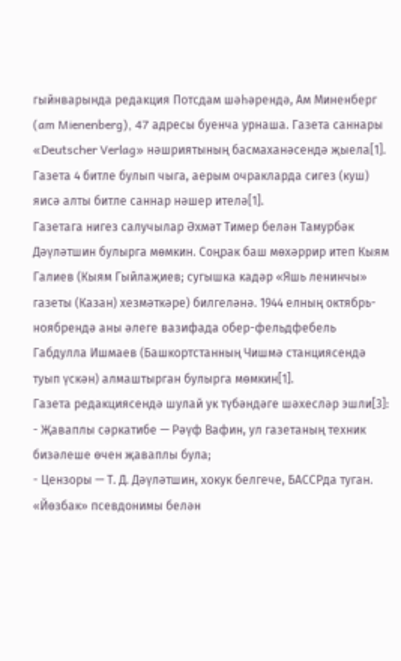гыйнварында редакция Потсдам шәһәрендә, Ам Миненберг (am Mienenberg), 47 адресы буенча урнаша. Газета саннары «Deutscher Verlag» нәшриятының басмаханәсендә җыела[1]. Газета 4 битле булып чыга, аерым очракларда сигез (куш) яисә алты битле саннар нәшер ителә[1].
Газетага нигез салучылар Әхмәт Тимер белән Тамурбәк Дәүләтшин булырга мөмкин. Соңрак баш мөхәррир итеп Кыям Галиев (Кыям Гыйлаҗиев; сугышка кадәр «Яшь ленинчы» газеты (Казан) хезмәткәре) билгеләнә. 1944 елның октябрь-ноябрендә аны әлеге вазифада обер-фельдфебель Габдулла Ишмаев (Башкортстанның Чишмә станциясендә туып үскән) алмаштырган булырга мөмкин[1].
Газета редакциясендә шулай ук түбәндәге шәхесләр эшли[3]:
- Җаваплы сәркатибе — Рәүф Вафин, ул газетаның техник бизәлеше өчен җаваплы була;
- Цензоры — Т. Д. Дәүләтшин, хокук белгече, БАССРда туган. «Йөзбак» псевдонимы белән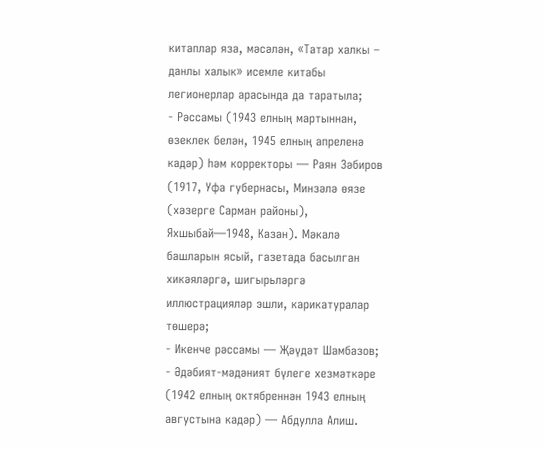китаплар яза, мәсәлән, «Татар халкы – данлы халык» исемле китабы легионерлар арасында да таратыла;
- Рәссамы (1943 елның мартыннан, өзеклек белән, 1945 елның апреленә кадәр) һәм корректоры — Раян Зәбиров (1917, Уфа губернасы, Минзәлә өязе (хәзерге Сарман районы), Яхшыбай—1948, Казан). Мәкалә башларын ясый, газетада басылган хикәяләргә, шигырьләргә иллюстрацияләр эшли, карикатуралар төшерә;
- Икенче рәссамы — Җәүдәт Шамбазов;
- Әдәбият-мәдәният бүлеге хезмәткәре (1942 елның октябреннән 1943 елның августына кадәр) — Абдулла Алиш.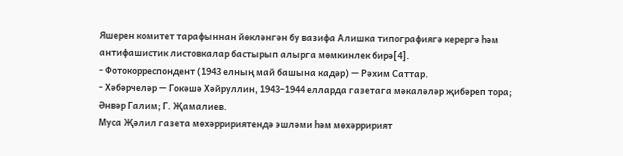Яшерен комитет тарафыннан йөкләнгән бу вазифа Алишка типографиягә керергә һәм антифашистик листовкалар бастырып алырга мөмкинлек бирә[4].
- Фотокорреспондент (1943 елның май башына кадәр) — Рәхим Саттар.
- Хәбәрчеләр — Гокәшә Хәйруллин, 1943–1944 елларда газетага мәкаләләр җибәреп тора; Әнвәр Галим; Г. Җамалиев.
Муса Җәлил газета мөхәрририятендә эшләми һәм мөхәрририят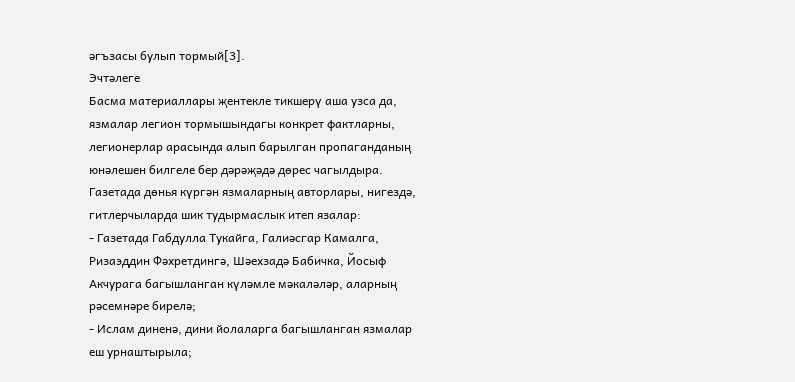әгъзасы булып тормый[3].
Эчтәлеге
Басма материаллары җентекле тикшерү аша узса да, язмалар легион тормышындагы конкрет фактларны, легионерлар арасында алып барылган пропаганданың юнәлешен билгеле бер дәрәҗәдә дөрес чагылдыра. Газетада дөнья күргән язмаларның авторлары, нигездә, гитлерчыларда шик тудырмаслык итеп язалар:
- Газетада Габдулла Тукайга, Галиәсгар Камалга, Ризаэддин Фәхретдингә, Шәехзадә Бабичка, Йосыф Акчурага багышланган күләмле мәкаләләр, аларның рәсемнәре бирелә;
- Ислам диненә, дини йолаларга багышланган язмалар еш урнаштырыла;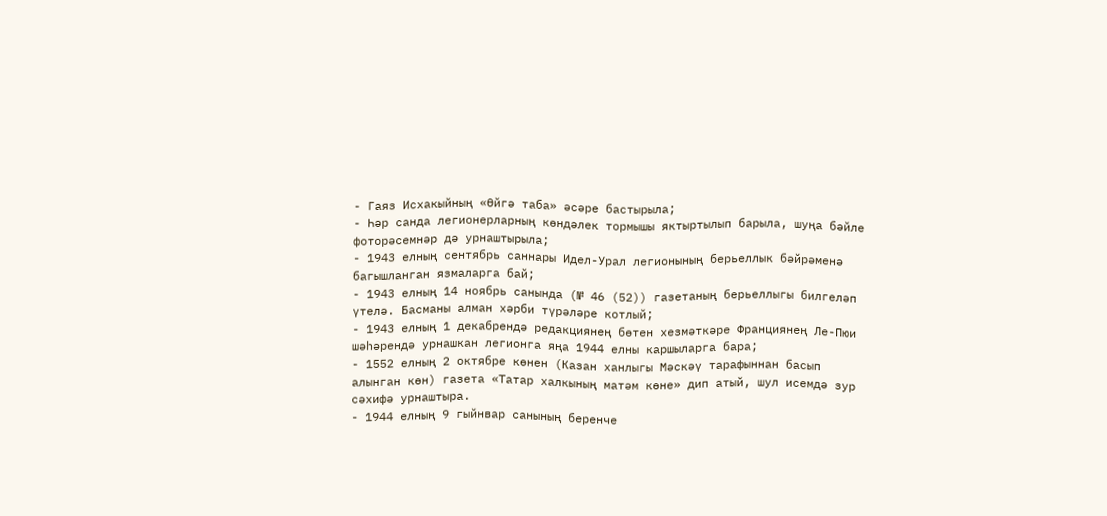- Гаяз Исхакыйның «Өйгә таба» әсәре бастырыла;
- Һәр санда легионерларның көндәлек тормышы яктыртылып барыла, шуңа бәйле фоторәсемнәр дә урнаштырыла;
- 1943 елның сентябрь саннары Идел-Урал легионының берьеллык бәйрәменә багышланган язмаларга бай;
- 1943 елның 14 ноябрь санында (№ 46 (52)) газетаның берьеллыгы билгеләп үтелә. Басманы алман хәрби түрәләре котлый;
- 1943 елның 1 декабрендә редакциянең бөтен хезмәткәре Франциянең Ле-Пюи шәһәрендә урнашкан легионга яңа 1944 елны каршыларга бара;
- 1552 елның 2 октябре көнен (Казан ханлыгы Мәскәү тарафыннан басып алынган көн) газета «Татар халкының матәм көне» дип атый, шул исемдә зур сәхифә урнаштыра.
- 1944 елның 9 гыйнвар санының беренче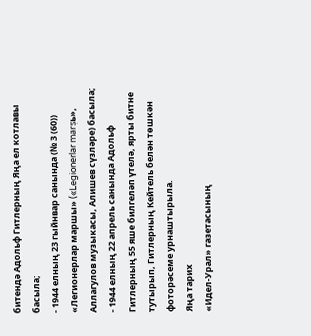битендә Адольф Гитлерның Яңа ел котлавы басыла;
- 1944 елның 23 гыйнвар санында (№ 3 (60)) «Легионерлар маршы» («Legionerlar marṣь», Аллагулов музыкасы, Алишев сүзләре) басыла;
- 1944 елның 22 апрель санында Адольф Гитлерның 55 яше билгеләп үтелә, ярты битне тутырып, Гитлерның Кейтель белән төшкән фоторәсеме урнаштырыла.
Яңа тарих
«Идел-Урал» газетасының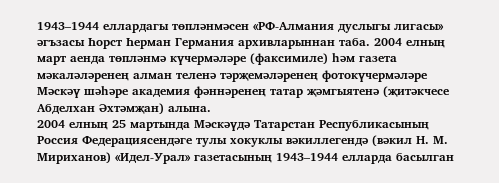1943–1944 еллардагы төпләнмәсен «РФ-Алмания дуслыгы лигасы» әгъзасы Һорст Һерман Германия архивларыннан таба. 2004 елның март аенда төпләнмә күчермәләре (факсимиле) һәм газета мәкаләләренең алман теленә тәрҗемәләренең фотокүчермәләре Мәскәү шәһәре академия фәннәренең татар җәмгыятенә (җитәкчесе Абделхан Әхтәмҗан) алына.
2004 елның 25 мартында Мәскәүдә Татарстан Республикасының Россия Федерациясендәге тулы хокуклы вәкиллегендә (вәкил Н. М. Мириханов) «Идел-Урал» газетасының 1943–1944 елларда басылган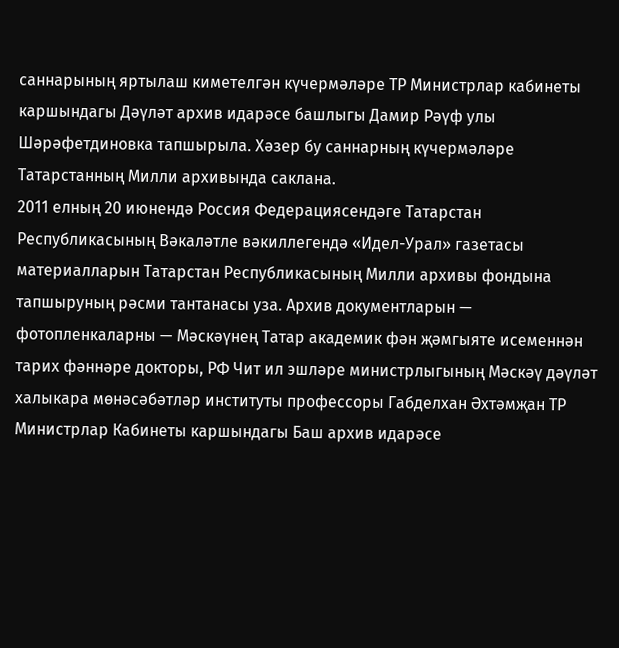саннарының яртылаш киметелгән күчермәләре ТР Министрлар кабинеты каршындагы Дәүләт архив идарәсе башлыгы Дамир Рәүф улы Шәрәфетдиновка тапшырыла. Хәзер бу саннарның күчермәләре Татарстанның Милли архивында саклана.
2011 елның 20 июнендә Россия Федерациясендәге Татарстан Республикасының Вәкаләтле вәкиллегендә «Идел-Урал» газетасы материалларын Татарстан Республикасының Милли архивы фондына тапшыруның рәсми тантанасы уза. Архив документларын — фотопленкаларны — Мәскәүнең Татар академик фән җәмгыяте исеменнән тарих фәннәре докторы, РФ Чит ил эшләре министрлыгының Мәскәү дәүләт халыкара мөнәсәбәтләр институты профессоры Габделхан Әхтәмҗан ТР Министрлар Кабинеты каршындагы Баш архив идарәсе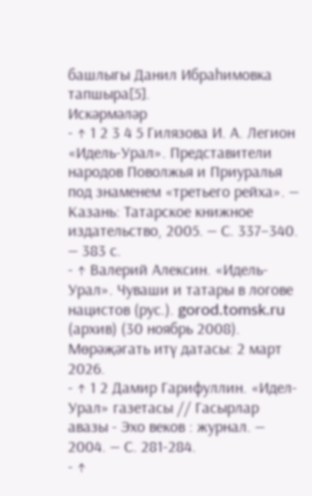башлыгы Данил Ибраһимовка тапшыра[5].
Искәрмәләр
- ↑ 1 2 3 4 5 Гилязова И. А. Легион «Идель-Урал». Представители народов Поволжья и Приуралья под знаменем «третьего рейха». — Казань: Татарское книжное издательство, 2005. — С. 337–340. — 383 с.
- ↑ Валерий Алексин. «Идель-Урал». Чуваши и татары в логове нацистов (рус.). gorod.tomsk.ru (архив) (30 ноябрь 2008). Мөрәҗәгать итү датасы: 2 март 2026.
- ↑ 1 2 Дамир Гарифуллин. «Идел-Урал» газетасы // Гасырлар авазы - Эхо веков : журнал. — 2004. — С. 281-284.
- ↑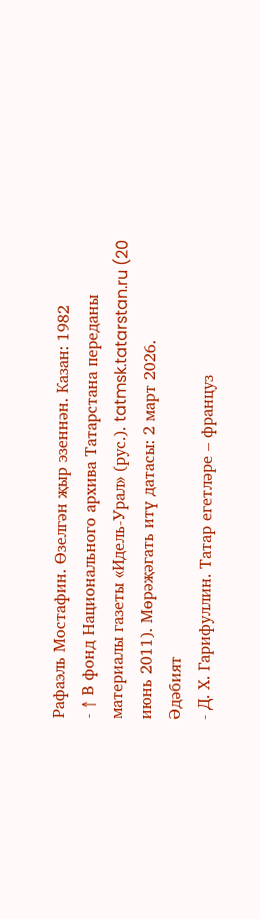Рафаэль Мостафин. Өзелгән җыр эзеннән. Казан: 1982
- ↑ В фонд Национального архива Татарстана переданы материалы газеты «Идель-Урал» (рус.). tatmsk.tatarstan.ru (20 июнь 2011). Мөрәҗәгать итү датасы: 2 март 2026.
Әдәбият
- Д. Х. Гарифуллин. Татар егетләре – француз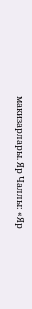макизарлары. Яр Чаллы: «Яр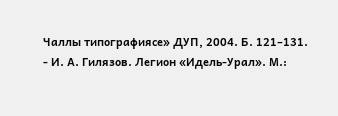Чаллы типографиясе» ДУП, 2004. Б. 121–131.
- И. А. Гилязов. Легион «Идель-Урал». М.: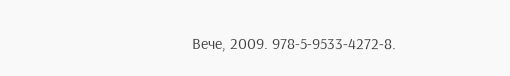Вече, 2009. 978-5-9533-4272-8.